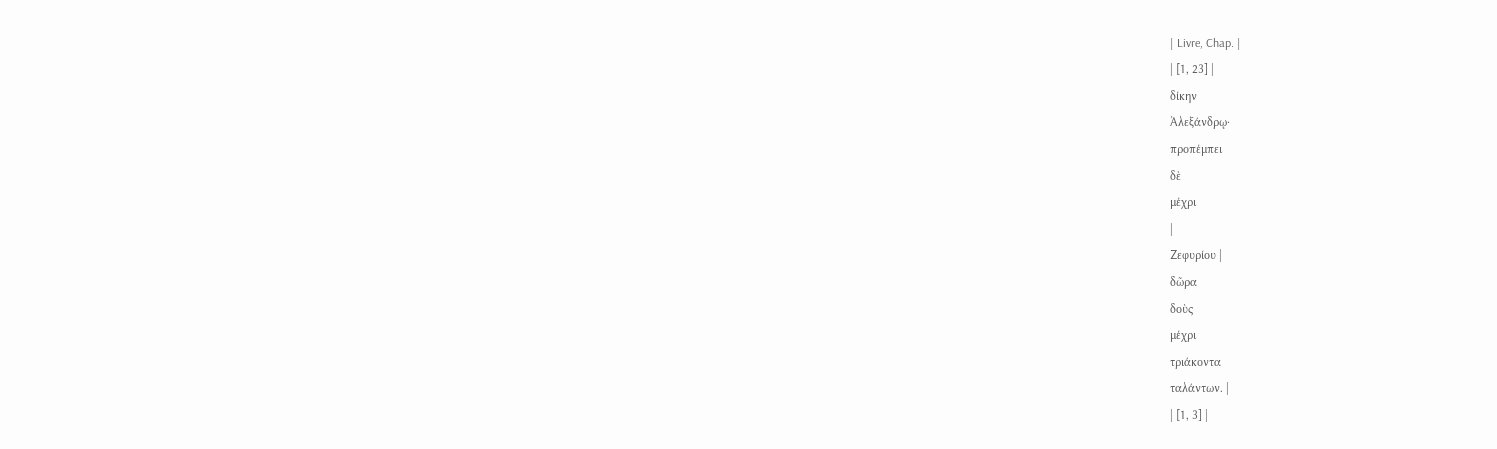| Livre, Chap. |
| [1, 23] |
δίκην
Ἀλεξάνδρῳ·
προπέμπει
δὲ
μέχρι
|
Ζεφυρίου |
δῶρα
δοὺς
μέχρι
τριάκοντα
ταλάντων. |
| [1, 3] |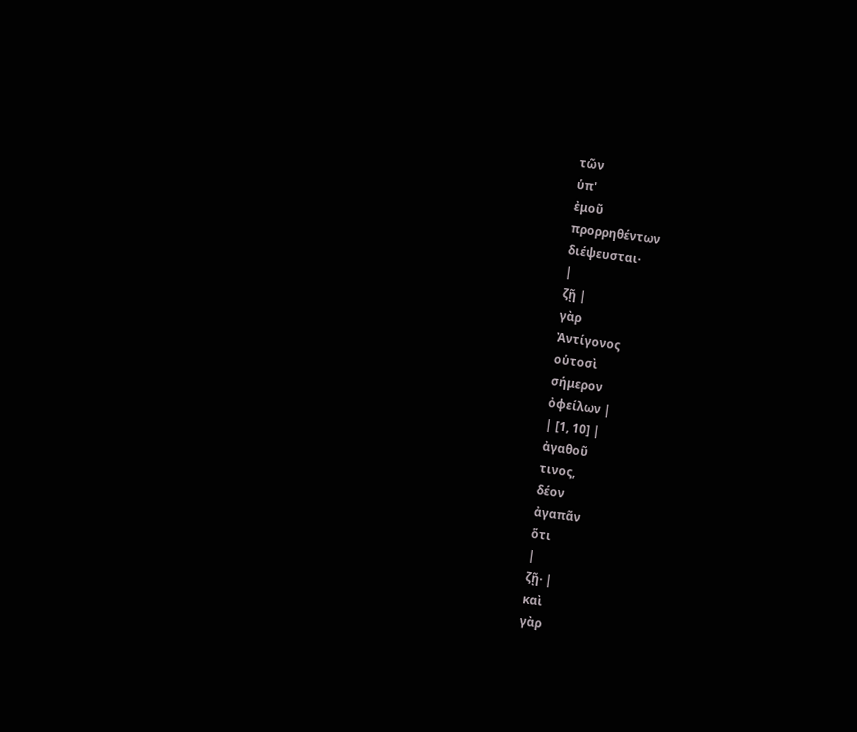τῶν
ὑπ'
ἐμοῦ
προρρηθέντων
διέψευσται·
|
ζῇ |
γὰρ
Ἀντίγονος
οὑτοσὶ
σήμερον
ὀφείλων |
| [1, 10] |
ἀγαθοῦ
τινος,
δέον
ἀγαπᾶν
ὅτι
|
ζῇ· |
καὶ
γὰρ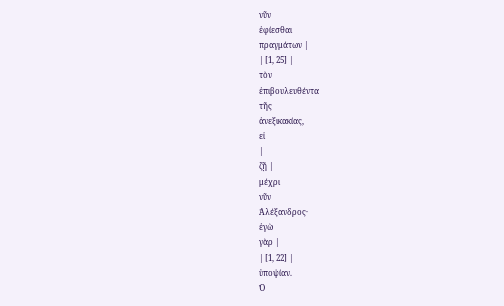νῦν
ἐφίεσθαι
πραγμάτων |
| [1, 25] |
τὸν
ἐπιβουλευθέντα
τῆς
ἀνεξικακίας,
εἰ
|
ζῇ |
μέχρι
νῦν
Ἀλέξανδρος·
ἐγὼ
γὰρ |
| [1, 22] |
ὑποψίαν.
Ὁ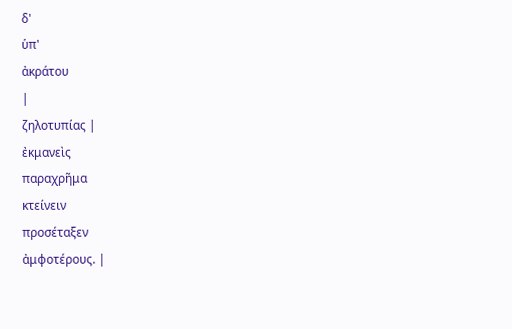δ'
ὑπ'
ἀκράτου
|
ζηλοτυπίας |
ἐκμανεὶς
παραχρῆμα
κτείνειν
προσέταξεν
ἀμφοτέρους. |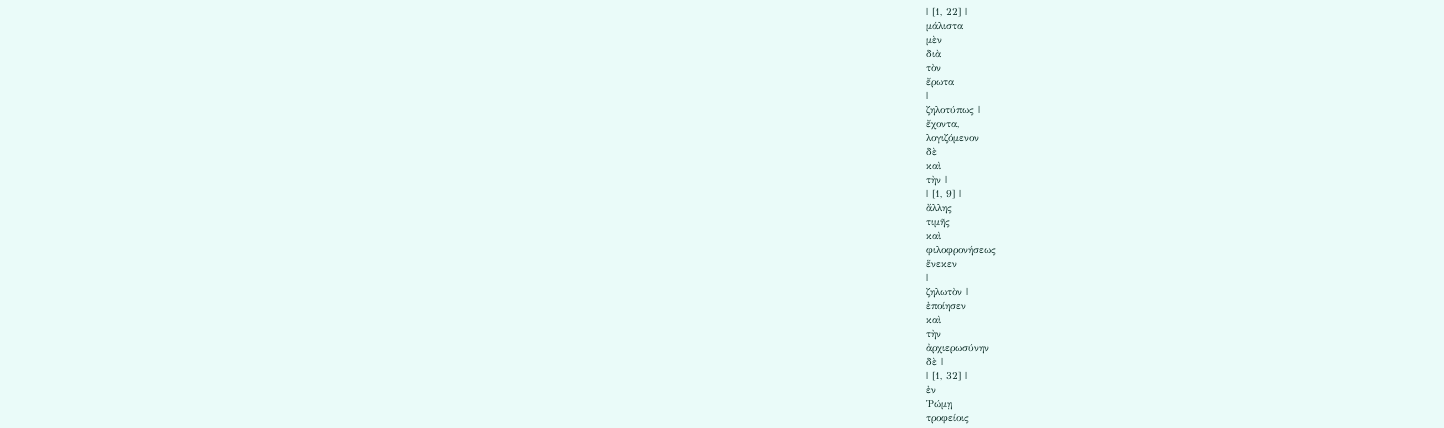| [1, 22] |
μάλιστα
μὲν
διὰ
τὸν
ἔρωτα
|
ζηλοτύπως |
ἔχοντα,
λογιζόμενον
δὲ
καὶ
τὴν |
| [1, 9] |
ἄλλης
τιμῆς
καὶ
φιλοφρονήσεως
ἕνεκεν
|
ζηλωτὸν |
ἐποίησεν
καὶ
τὴν
ἀρχιερωσύνην
δὲ |
| [1, 32] |
ἐν
Ῥώμῃ
τροφείοις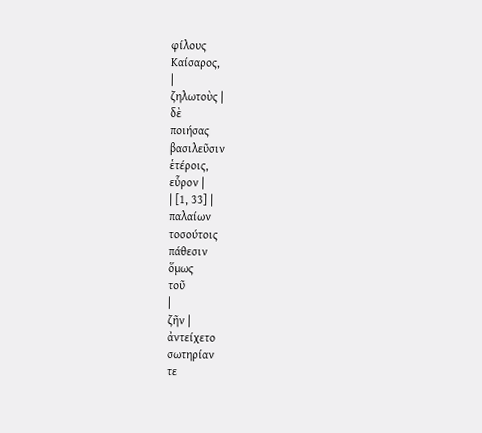φίλους
Καίσαρος,
|
ζηλωτοὺς |
δὲ
ποιήσας
βασιλεῦσιν
ἑτέροις,
εὗρον |
| [1, 33] |
παλαίων
τοσούτοις
πάθεσιν
ὅμως
τοῦ
|
ζῆν |
ἀντείχετο
σωτηρίαν
τε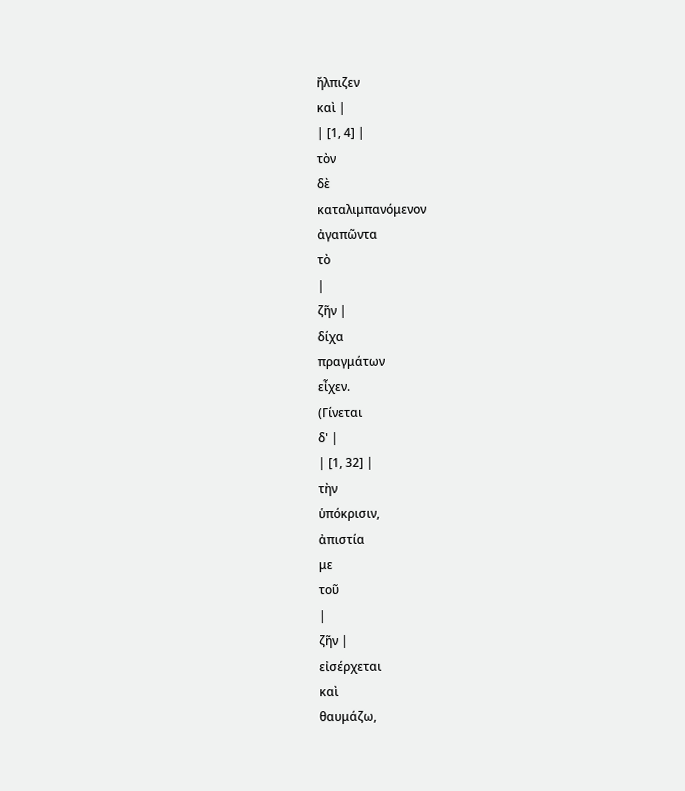ἤλπιζεν
καὶ |
| [1, 4] |
τὸν
δὲ
καταλιμπανόμενον
ἀγαπῶντα
τὸ
|
ζῆν |
δίχα
πραγμάτων
εἶχεν.
(Γίνεται
δ' |
| [1, 32] |
τὴν
ὑπόκρισιν,
ἀπιστία
με
τοῦ
|
ζῆν |
εἰσέρχεται
καὶ
θαυμάζω,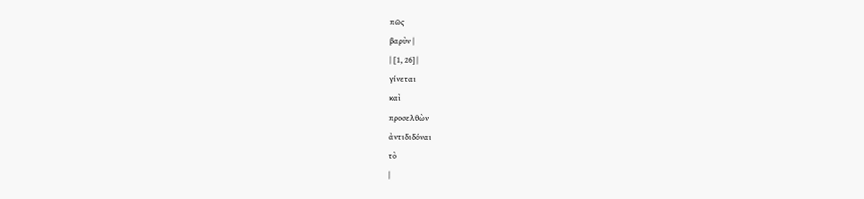πῶς
βαρὺν |
| [1, 26] |
γίνεται
καὶ
προσελθὼν
ἀντιδιδόναι
τὸ
|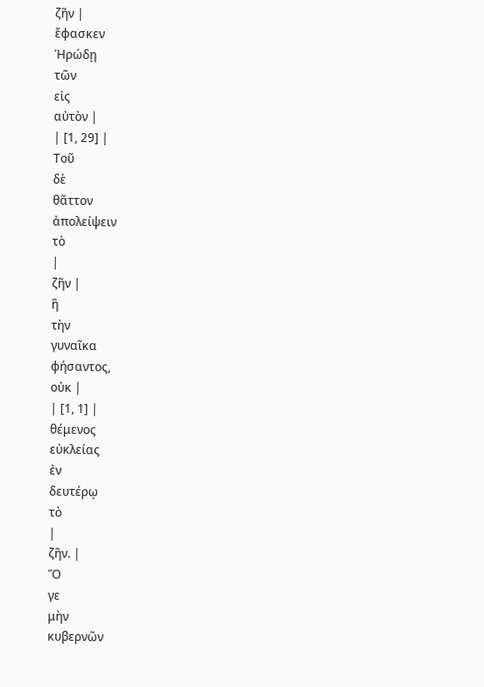ζῆν |
ἔφασκεν
Ἡρώδῃ
τῶν
εἰς
αὐτὸν |
| [1, 29] |
Τοῦ
δὲ
θᾶττον
ἀπολείψειν
τὸ
|
ζῆν |
ἢ
τὴν
γυναῖκα
φήσαντος,
οὐκ |
| [1, 1] |
θέμενος
εὐκλείας
ἐν
δευτέρῳ
τὸ
|
ζῆν. |
Ὅ
γε
μὴν
κυβερνῶν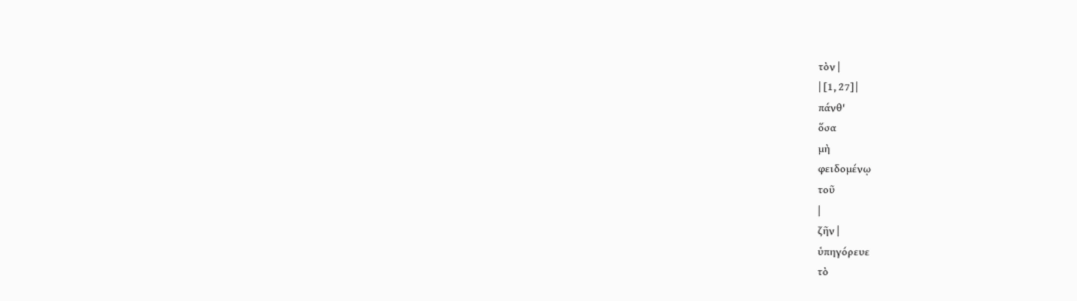τὸν |
| [1, 27] |
πάνθ'
ὅσα
μὴ
φειδομένῳ
τοῦ
|
ζῆν |
ὑπηγόρευε
τὸ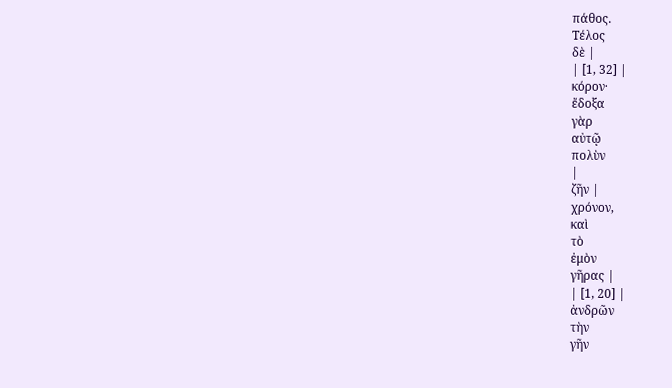πάθος.
Τέλος
δὲ |
| [1, 32] |
κόρον·
ἔδοξα
γὰρ
αὐτῷ
πολὺν
|
ζῆν |
χρόνον,
καὶ
τὸ
ἐμὸν
γῆρας |
| [1, 20] |
ἀνδρῶν
τὴν
γῆν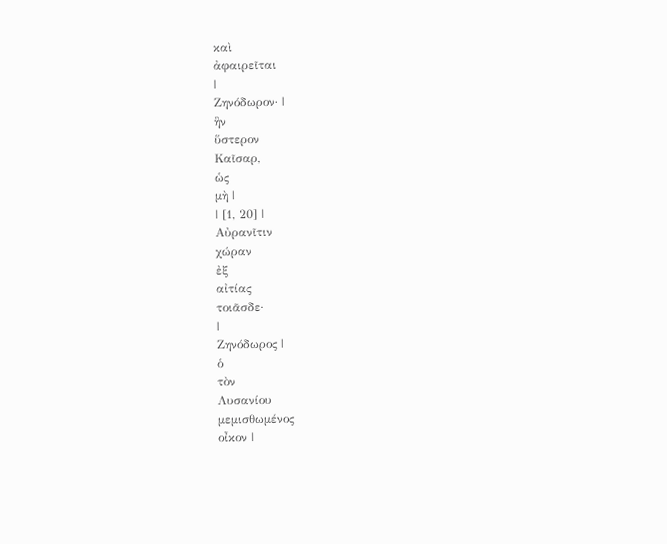καὶ
ἀφαιρεῖται
|
Ζηνόδωρον· |
ἣν
ὕστερον
Καῖσαρ,
ὡς
μὴ |
| [1, 20] |
Αὐρανῖτιν
χώραν
ἐξ
αἰτίας
τοιᾶσδε·
|
Ζηνόδωρος |
ὁ
τὸν
Λυσανίου
μεμισθωμένος
οἶκον |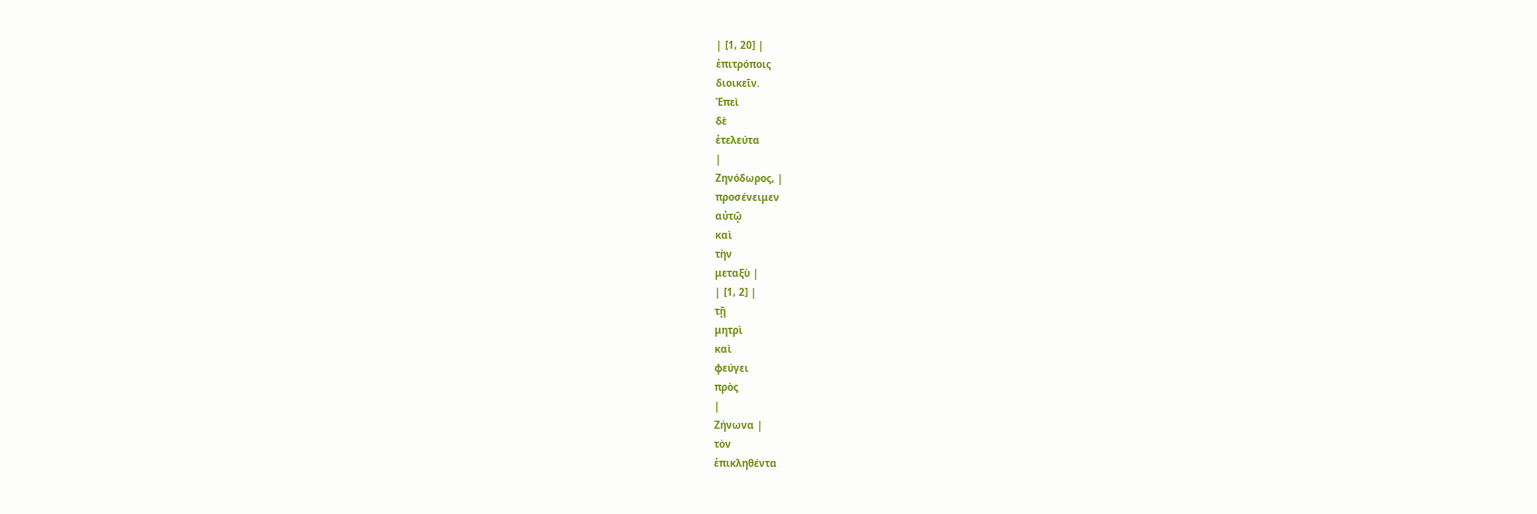| [1, 20] |
ἐπιτρόποις
διοικεῖν.
Ἐπεὶ
δὲ
ἐτελεύτα
|
Ζηνόδωρος, |
προσένειμεν
αὐτῷ
καὶ
τὴν
μεταξὺ |
| [1, 2] |
τῇ
μητρὶ
καὶ
φεύγει
πρὸς
|
Ζήνωνα |
τὸν
ἐπικληθέντα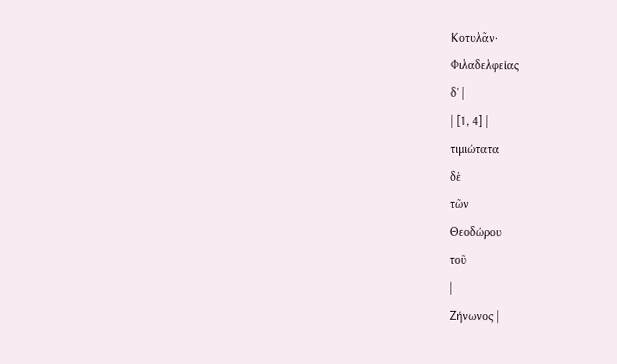Κοτυλᾶν·
Φιλαδελφείας
δ' |
| [1, 4] |
τιμιώτατα
δὲ
τῶν
Θεοδώρου
τοῦ
|
Ζήνωνος |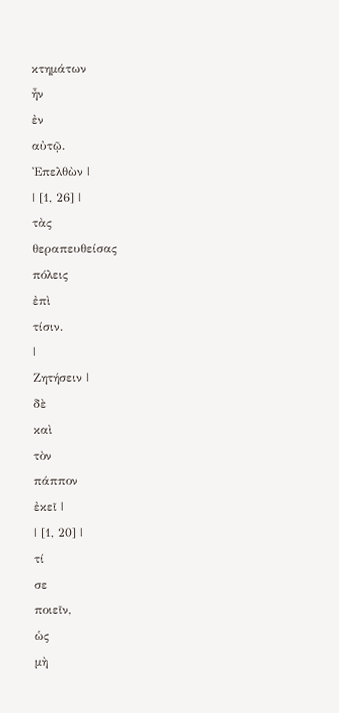κτημάτων
ἦν
ἐν
αὐτῷ.
Ἐπελθὼν |
| [1, 26] |
τὰς
θεραπευθείσας
πόλεις
ἐπὶ
τίσιν.
|
Ζητήσειν |
δὲ
καὶ
τὸν
πάππον
ἐκεῖ |
| [1, 20] |
τί
σε
ποιεῖν,
ὡς
μὴ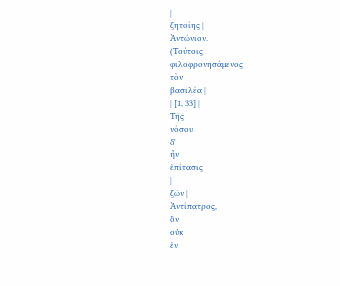|
ζητοίης |
Ἀντώνιον.
(Τούτοις
φιλοφρονησάμενος
τὸν
βασιλέα |
| [1, 33] |
Τῆς
νόσου
δ'
ἦν
ἐπίτασις
|
ζῶν |
Ἀντίπατρος,
ὃν
οὐκ
ἐν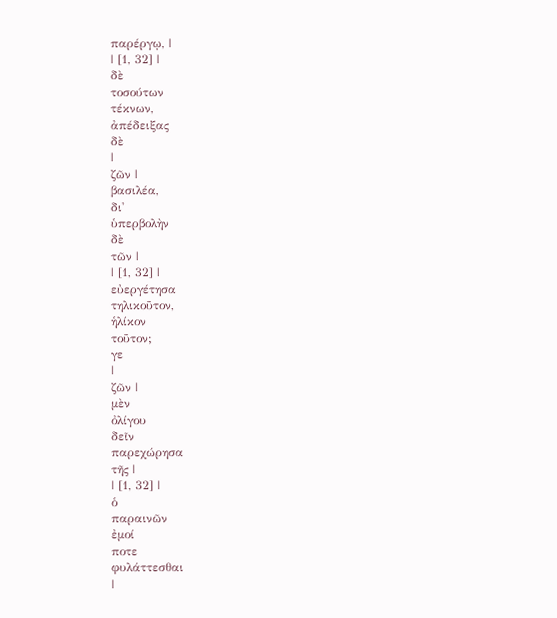παρέργῳ, |
| [1, 32] |
δὲ
τοσούτων
τέκνων,
ἀπέδειξας
δὲ
|
ζῶν |
βασιλέα,
δι'
ὑπερβολὴν
δὲ
τῶν |
| [1, 32] |
εὐεργέτησα
τηλικοῦτον,
ἡλίκον
τοῦτον;
γε
|
ζῶν |
μὲν
ὀλίγου
δεῖν
παρεχώρησα
τῆς |
| [1, 32] |
ὁ
παραινῶν
ἐμοί
ποτε
φυλάττεσθαι
|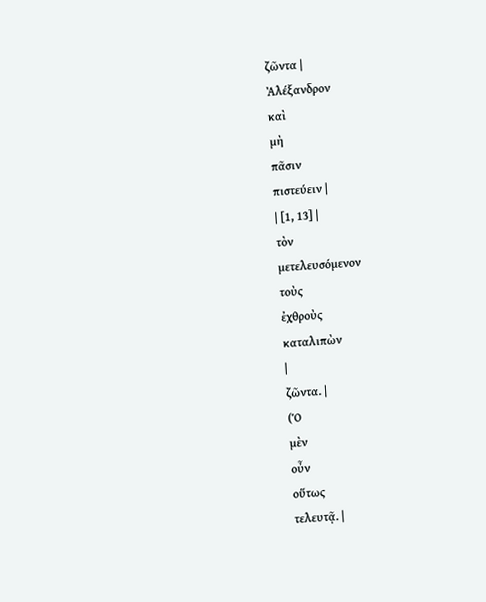ζῶντα |
Ἀλέξανδρον
καὶ
μὴ
πᾶσιν
πιστεύειν |
| [1, 13] |
τὸν
μετελευσόμενον
τοὺς
ἐχθροὺς
καταλιπὼν
|
ζῶντα. |
(Ὁ
μὲν
οὖν
οὕτως
τελευτᾷ. |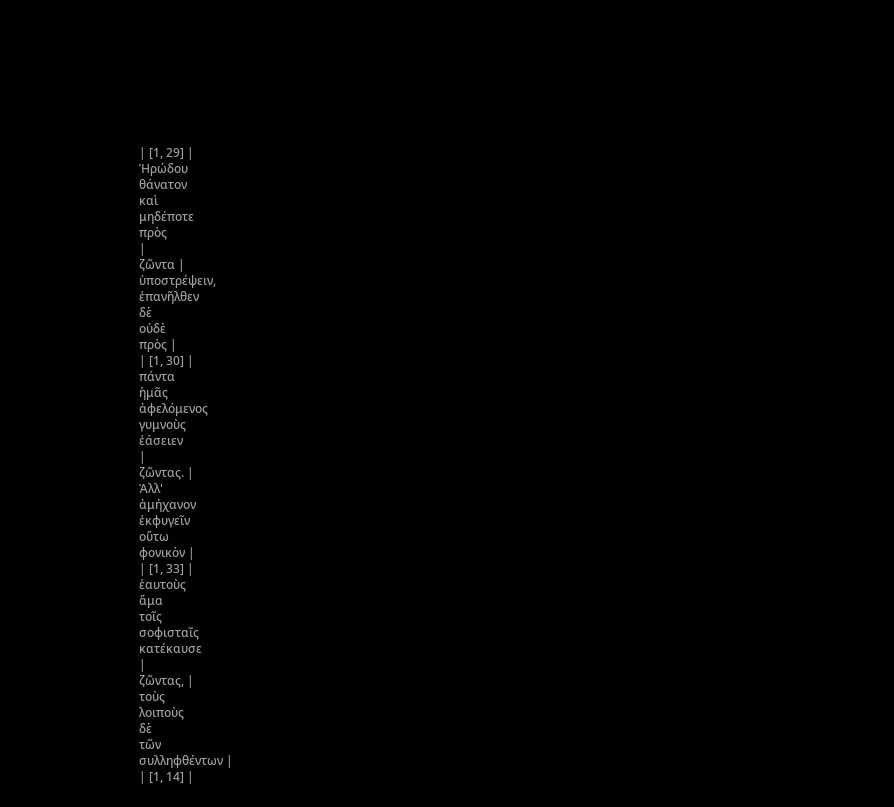| [1, 29] |
Ἡρώδου
θάνατον
καὶ
μηδέποτε
πρὸς
|
ζῶντα |
ὑποστρέψειν,
ἐπανῆλθεν
δὲ
οὐδὲ
πρὸς |
| [1, 30] |
πάντα
ἡμᾶς
ἀφελόμενος
γυμνοὺς
ἐάσειεν
|
ζῶντας. |
Ἀλλ'
ἀμήχανον
ἐκφυγεῖν
οὕτω
φονικὸν |
| [1, 33] |
ἑαυτοὺς
ἅμα
τοῖς
σοφισταῖς
κατέκαυσε
|
ζῶντας, |
τοὺς
λοιποὺς
δὲ
τῶν
συλληφθέντων |
| [1, 14] |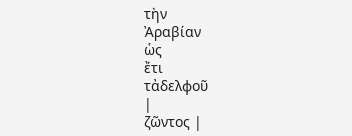τὴν
Ἀραβίαν
ὡς
ἔτι
τἀδελφοῦ
|
ζῶντος |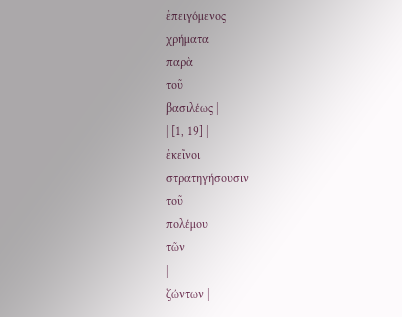ἐπειγόμενος
χρήματα
παρὰ
τοῦ
βασιλέως |
| [1, 19] |
ἐκεῖνοι
στρατηγήσουσιν
τοῦ
πολέμου
τῶν
|
ζώντων |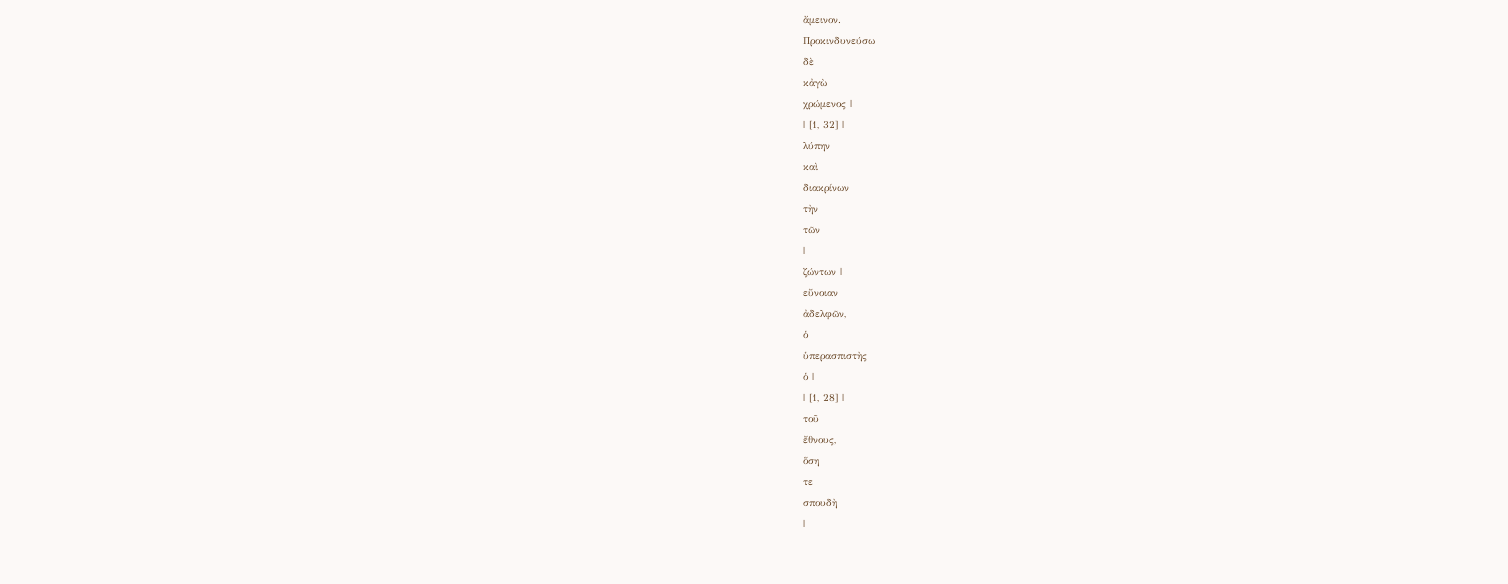ἄμεινον.
Προκινδυνεύσω
δὲ
κἀγὼ
χρώμενος |
| [1, 32] |
λύπην
καὶ
διακρίνων
τὴν
τῶν
|
ζώντων |
εὔνοιαν
ἀδελφῶν,
ὁ
ὑπερασπιστὴς
ὁ |
| [1, 28] |
τοῦ
ἔθνους,
ὅση
τε
σπουδὴ
|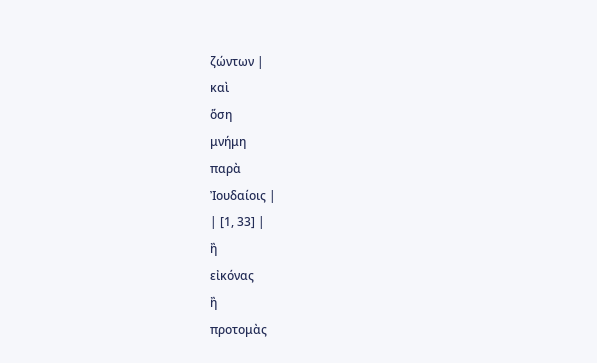ζώντων |
καὶ
ὅση
μνήμη
παρὰ
Ἰουδαίοις |
| [1, 33] |
ἢ
εἰκόνας
ἢ
προτομὰς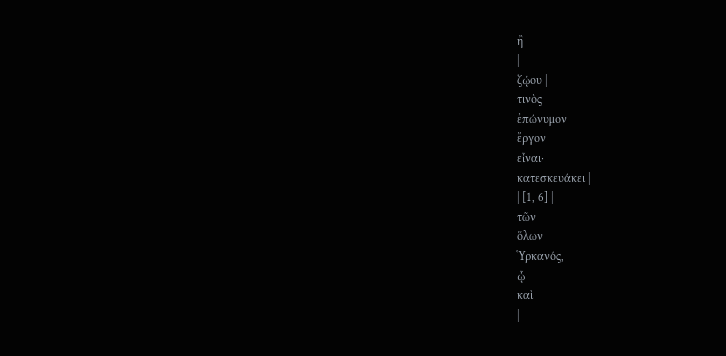ἢ
|
ζῴου |
τινὸς
ἐπώνυμον
ἔργον
εἶναι·
κατεσκευάκει |
| [1, 6] |
τῶν
ὅλων
Ὑρκανός,
ᾧ
καὶ
|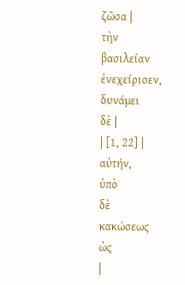ζῶσα |
τὴν
βασιλείαν
ἐνεχείρισεν,
δυνάμει
δὲ |
| [1, 22] |
αὐτήν,
ὑπὸ
δὲ
κακώσεως
ὡς
|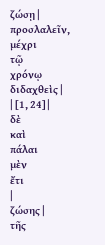ζώσῃ |
προσλαλεῖν,
μέχρι
τῷ
χρόνῳ
διδαχθεὶς |
| [1, 24] |
δὲ
καὶ
πάλαι
μὲν
ἔτι
|
ζώσης |
τῆς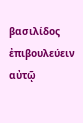βασιλίδος
ἐπιβουλεύειν
αὐτῷ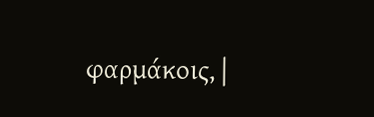φαρμάκοις, |